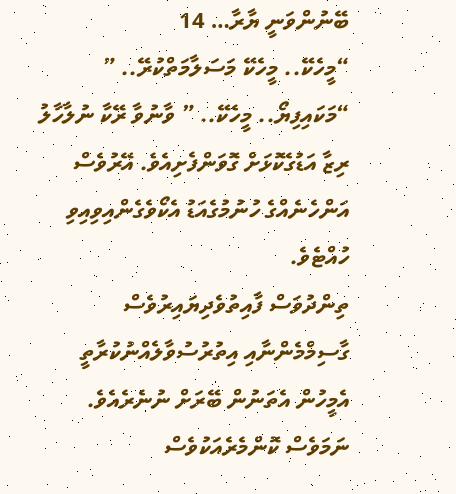ބޭނުންވަނީ ޔާރާ… 14
“މީހެކޭ.. މީހެކޭ މަސަލާމަތްކުރޭ.. ” “މަކައިފިޔޯ.. މީހެކޭ.. ” ވާނުވާ ރޭކާ ނުލާހާލު ރިޒާ އަޑުގެކޮޅަށް ގޮވަންފެށިއެވެ. އޭރުވެސް އަންހެނެއްގެ ހުނުމުގެއަޑު އެކޯވެގެންއިވިއިވި ހުއްޓެވެ.
ތިންދުވަސް ފާއިތުވެދިޔައިރުވެސް ގާސިމްމެންނާއި އިތުރުސުވާލެއްނުކުރާތީ އެމީހުން އެތަނުން ބޭރަށް ނުނެރެއެވެ. ނަމަވެސް ކޮންމެރެއަކުވެސް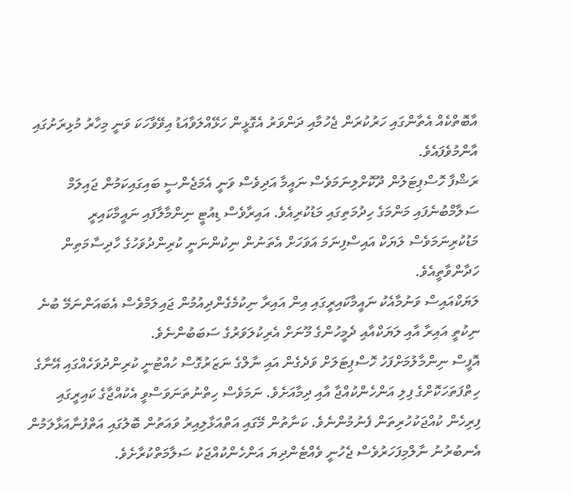އާބޮތްކެއް އެތާންގައި ހަރުކުރަން ޖެހުމާއި ދަންވަރު އެގޮޅީން ހަޅޭއްލަވާއަޑު އިވޭވާހަކަ ވަނީ މިހާރު މުޅިރަށުގައި އާންމުވެފައެވެ.
ރަޝްފާ ހޮސްޕިޓަލުން ދޫކޮށްލިނަމަވެސް ނައީމާ އަދިވެސް ވަނީ އެމަޖެންސީ ބައިގައިކަމުން ޖައިލަމް ސަލާމްބުނެފައި މަންމަގެ ހިދުމަތިގައި މަޑުކުރިއެވެ. އައިރާވެސް ޑިއުޓީ ނިންމާލާފައި ނައީމާކައިރީ މަޑުކުރިނަމަވެސް ލަޔަކް އައިސްފިނަމަ އަވަހަށް އެތަނުން ނިކުންނަނީ ކުރިންދުވަހުގެ ހާދިސާމަތިން ހަދާންވާތީއެވެ.
ލަޔަކްއައިސް ވަނުމާއެކު ނައީމާކައިރީގައި އިން އައިރާ ނިކުމެގެންދިއުމުން ޖައިލަމްވެސް އެބައަންނަމޭ ބުނެ ނިކުތީ އައިރާ އާއި ލަޔަކްއާއި ދެމީހުންގެ މޫނަށް އެރިކުލަވަރުގެ ސަބަބުންނެވެ.
އޮފީސް ނިންމާލުމަށްފަހު ހޮސްޕިޓަލަށް ވަދެގެން އައި ނާލްގެ ނަޒަރުގޮސް ހުއްޓުނީ ކުރިންދުވަހެއްގައި އޭނާގެ ހިތްފަތަހަކޮށްގެ ފިލި އަންހެންކުއްޖާ އާއި ދިމާއަށެވެ. ނަމަވެސް ހިތްނުތަނަވަސްވީ އެކުއްޖާގެ ކައިރީގައި ފިރިހެން ކުއްޖަކުހުރިތަން ފެނުމުންނެވެ. ކަނާތުން މޭގައި އަތްއަޅާލިއިރު ވައަތުން ބޮލުގައި އަތްފުނާއަޅާލަމުން އެނބުރުނު ނާލްމިފަހަރުވެސް ޖެހުނީ ވެއްޓެންދިޔަ އަންހެންކުއްޖަކު ސަލާމަތްކުރާށެވެ.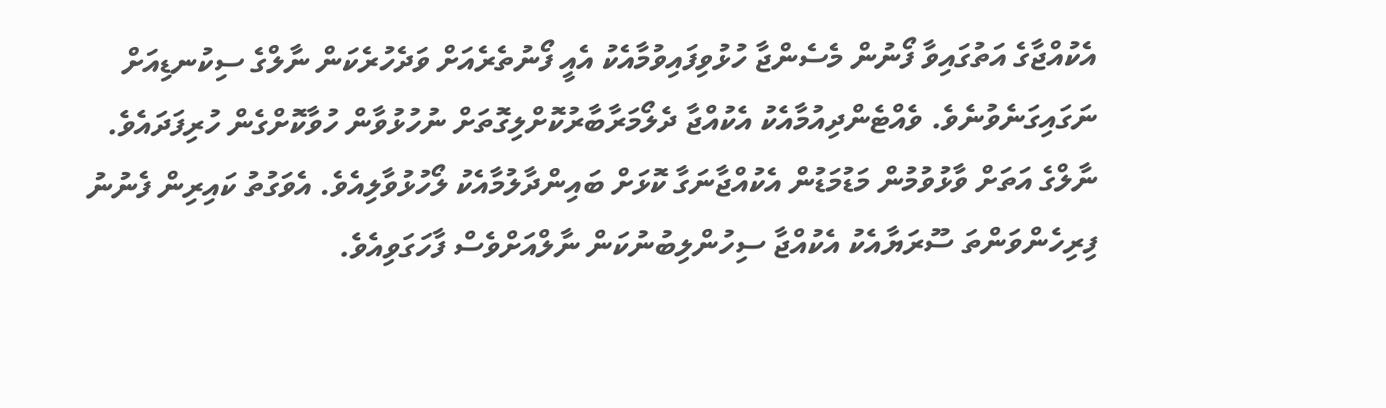އެކުއްޖާގެ އަތުގައިވާ ފޯނުން މެސެންޖާ ހުޅުވިފައިވުމާއެކު އެއީ ފޯނުތެރެއަށް ވަދެހުރެކަން ނާލްގެ ސިކުނޑިއަށް ނަގައިގަނެވުނެވެ. ވެއްޓެންދިއުމާއެކު އެކުއްޖާ ދެލޯމަރާބާރުކޮށްލިގޮތަށް ނުހުޅުވާން ހުވާކޮށްގެން ހުރިފަދައެވެ. ނާލްގެ އަތަށް ވާޅުވުމުން މަޑުމަޑުން އެކުއްޖާނަގާ ކޮޅަށް ބައިންދާލުމާއެކު ލޯހުޅުވާލިއެވެ. އެވަގުތު ކައިރިން ފެނުނު ފިރިހެންވަންތަ ސޫރަޔާއެކު އެކުއްޖާ ސިހުންލިބުނުކަން ނާލްއަށްވެސް ފާހަގަވިއެވެ.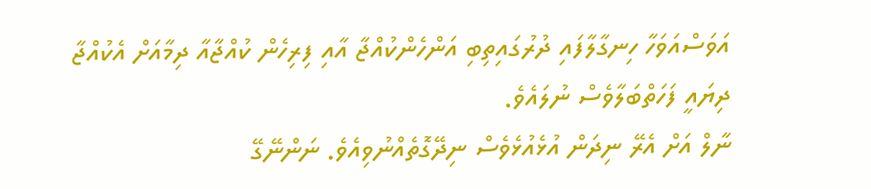އަވަސްއަވަހާ ހިނގާލާފައި ދުރުގައިތިބި އަންހެންކުއްޖާ އާއި ފިރިހެން ކުއްޖާއާ ދިމާއަށް އެކުއްޖާ ދިޔައީ ފަހަތްބަލާވެސް ނުލައެވެ.
ނާލް އަށް އެރޭ ނިދަން އުޅެއުޅެވެސް ނިދޭގޮތެއްނުވިއެވެ. ނަންނޭގޭ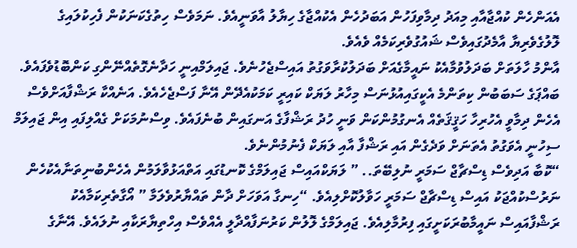އެއަންހެން ކުއްޖާއާއި މިއަދު ދިމާވިފަހުން އަބަދުހެން އެކުއްޖާގެ ހިޔާލު އާވަނީއެވެ. ނަމަވެސް ހިތުގެކަނަކުން ފެހިކުލައިގެ ލޮލުގެވެރިޔާ އާމެދުގައިވެސް ޝައުގުވެރިކަމެއް ވެއެވެ.
އާންމު ހާލަތަށް ބަދަލުވުމާއެކު ނައީމާގެއަށް ބަދަލުކުރާވަގުތު އައިސްޖެހުނެވެ. ޖައިލަމްއިނީ ހަދާނެގޮތެއްނޭންގި ކަންބޮޑުވެފައެވެ. ބައްޕަގެ ސަބަބުން ކިތަންމެ އެކީގައިއުޅުނަސް މިހާރު ލަޔަކް ކައިރީ ކަމަކުއެދޭން އޭނާ ފަސްޖެހެއެވެ. އަނެއްކާ ރަޝްފާއަށްވެސް އެހެން ދިމާވީ އެހުރިހާ ހަޤީޤަތެއް އެނގުމުންކަން ވަނީ ހުދު ރަޝްފާގެ އަނގައިން ބުނެފައެވެ. ވިސްނުމަކަށް ގެއްލިފައި އިން ޖައިލަމް ސިހުނީ އެވަގުތު އެތަނަށް ވަދެގެން އައި ރަޝްފާ އާއި ލަޔަކް ފެނުމުންނެވެ.
“ކޮބާ އަދިވެސް ޑިސްޗާޖް ސަމަރީ ނުލިބޭތަ.. ” ލަޔަކްއައިސް ޖައިލަމްގެ ކޮނޑުގައި އަތްއަޅުވާލަމުން އެހެންބުނިތަނާއެކުހެން ނަރުސްކުއްޖަކު އައިސް ޑިސްޗާޖް ސަމަރީ ހަވާލުކޮށްލިއެވެ. “ހިނގާ އަވަހަށް ދާން ތައްޔާރުވެލަމާ ” އޯގާތެރިކަމާއެކު ރަޝްފާއައިސް ނައީމާބުރަކަށީގައި ފިރުމާލިއެވެ. ޖައިލަމްގެ ލޮލުން ކަރުނަފާއްދާލީ އެއްވެސް އިހްތިޔާރަކާއި ނުލައެވެ. އޭނާގެ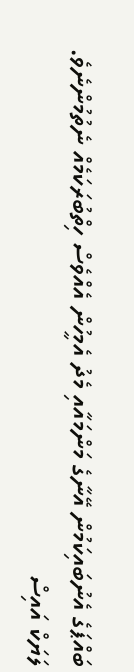ބައްޕަގެ އެނުބައިކަމުން އޭނާގެ މަންމައާއި މެދު އެމީހުން އެއްވެސް ހިތްބުރަކަމެއް ނެތުމުންނެވެ. ލަޔަކް އައިސް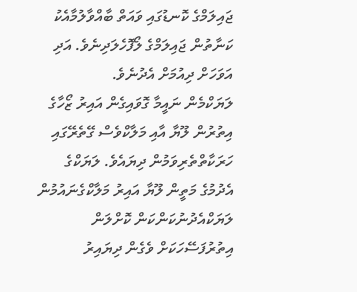ޖައިލަމްގެ ކޮނޑުގައި ވައަތް ބާއްވާލުމާއެކު ކަނާތުން ޖައިލަމްގެ ލޯފޮހެލަދިނެވެ. އަދި އަވަހަށް ދިއުމަށް އެދުނެވެ.
ލަޔަކްމެން ނައީމާ ގޮވައިގެން އައިރު ޒޯހާގެ އިތުރުން ލޫޔާ އާއި މަލާކްވެސް ގޭތެރޭގައި ހަރަކާތްތެރިވަމުން ދިޔައެވެ. ލަޔަކްގެ އެދުމުގެ މަތީން ލޫޔާ އައިރު މަލާކްގެނައުމުން ލަޔަކްއެދުނުކަންކަން ކޮށްލަން އިތުރުފަސޭހަކަށް ވެގެން ދިޔައިރު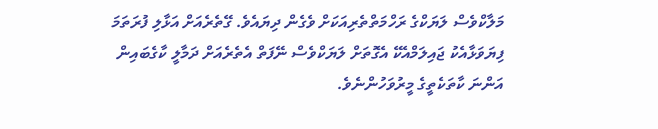މަލާކްވެސް ލަޔަކްގެ ރަހްމަތްތެރިއަކަށް ވެގެން ދިޔައެވެ. ގޭތެރެއަށް އަޅާލި ފުރަތަމަ ފިޔަވަޅާއެކު ޖައިލަމްއެކޭ އެގޮތަށް ލަޔަކްވެސް ނޭފަތް އެތެރެއަށް ދަމާލީ ކާގެބައިން އަންނަ ކާތަކެތީގެ މީރުވަހުންނެވެ.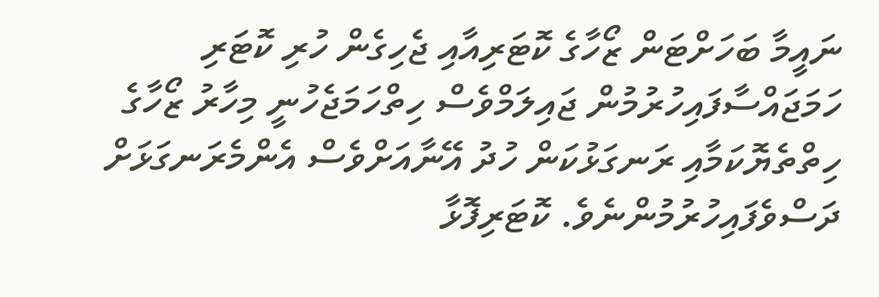ނައީމާ ބަހަށްޓަން ޒޯހާގެ ކޮޓަރިއާއި ޖެހިގެން ހުރި ކޮޓަރި ހަމަޖައްސާފައިހުރުމުން ޖައިލަމްވެސް ހިތްހަމަޖެހުނީ މިހާރު ޒޯހާގެ ހިތްތެޔޮކަމާއި ރަނގަޅުކަން ހުދު އޭނާއަށްވެސް އެންމެރަނގަޅަށް ދަސްވެފައިހުރުމުންނެވެ. ކޮޓަރިފޮޅާ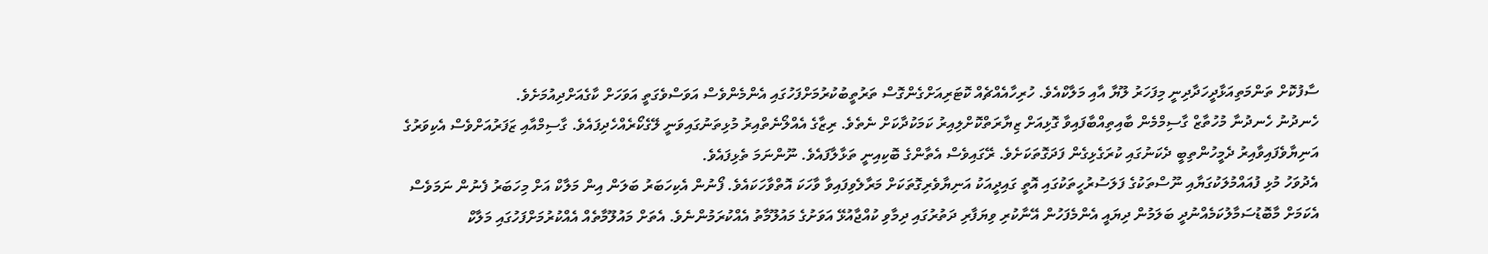ސާފުކޮށް ތަންމަތިއަޅާދީހަދާދިނީ މިފަހަރު ލޫޔާ އާއި މަލާކްއެވެ. ހުރިހާއެއްޗެއް ކޮޓަރިއަށްގެންގޮސް ތަރުތީބުކުރުމަށްފަހުގައި އެންމެންވެސް އަވަސްވެގަތީ އަވަހަށް ކާގެއަށްދިއުމަށެވެ.
ހެނދުނު ހެނދުނާ މުހުތާޒް ގާސިމްމެން ބާއިތިއްބާފައިވާ ގޮޅިއަށް ޒިޔާރަތްކޮށްލިއިރު ކަމަކުދާކަށް ނެތެވެ. ރިޒާގެ އެއްލޯނެތްއިރު މުޅިތަނުގައިވަނީ ލޭގެކޯރެއްހެދިފައެވެ. ގާސިމްއާއި ޒަފަރުއަށްވެސް އެކިވަރުގެ އަނިޔާވެފައިވާއިރު ދެމީހުންތިބީ ދެކަނުގައި ކުރަގެޅިގެން ފަދަގޮތަކަށެވެ. ރޭގައިވެސް އެތާންގެ ބޮކިއިނީ ތަޅާލާފައެވެ. ނޫންނަމަ ތެޅިފައެވެ.
އެދުވަހު މުޅި ފުއައްމުލަކުގަޔާއި ނޫސްތަކުގެ ފަލަސުރުހީތަކުގައި އޮތީ ގައިދީއަކު އަނިޔާވެރިގޮތަކަށް މަރާލެވިފައިވާ ވާހަކަ އޮތްވާހަކައެވެ. ފޯނުން އެކިހަބަރު ބަލަން އިން މަލާކް އަށް މިހަބަރު ފެނުން ނަމަވެސް އެކަމަށް މާބޮޑުސަމާލުކަމެއްނުދީ ބަލަމުން ދިޔައީ އެންމެފަހުން އޭނާކުރި ވިޔަފާރި ދަތުރުގައި ދިމާވި ކުއްޖާއުޅޭ އަވަށުގެ މައުލޫމާތު އެއްކުރަމުންނެވެ. އެތަށް މައުލޫމާތެއް އެއްކުރުމަށްފަހުގައި މަލާކް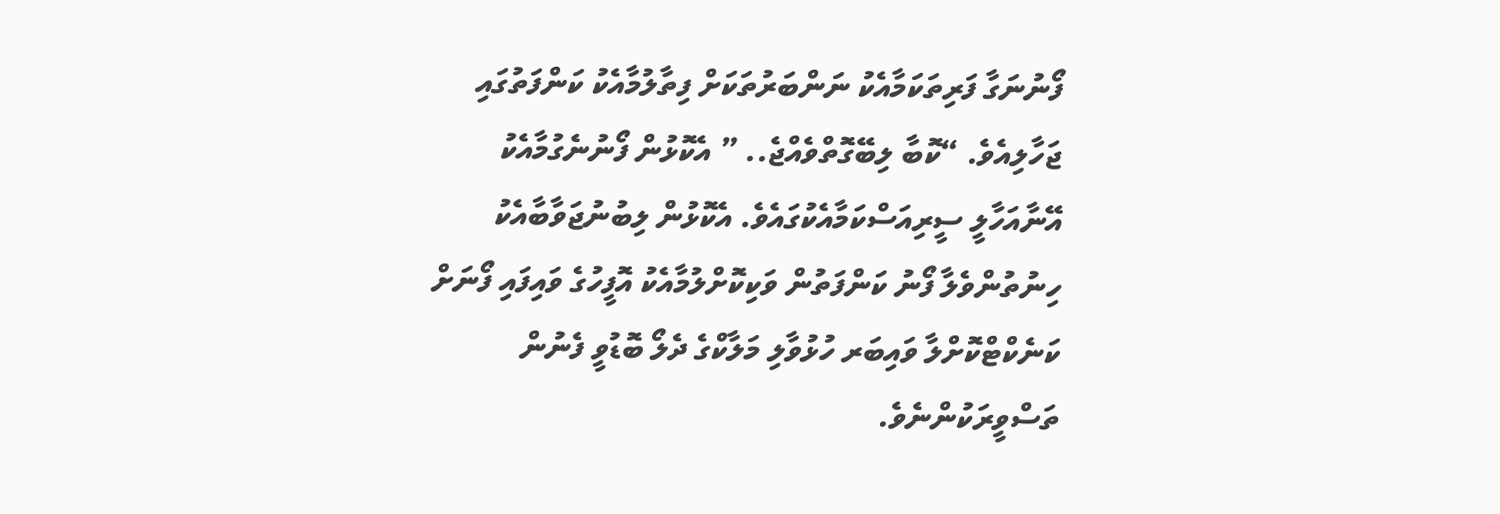ފޯނުނަގާ ފަރިތަކަމާއެކު ނަންބަރުތަކަށް ފިތާލުމާއެކު ކަންފަތުގައި ޖަހާލިއެވެ. “ކޮބާ ލިބޭގޮތްވެއްޖެ.. ” އެކޮޅުން ފޯނުނެގުމާއެކު އޭނާއަހާލީ ސީރިއަސްކަމާއެކުގައެވެ. އެކޮޅުން ލިބުނުޖަވާބާއެކު ހިނުތުންވެލާ ފޯނު ކަންފަތުން ވަކިކޮށްލުމާއެކު އޮފީހުގެ ވައިފައި ފޯނަށް ކަނެކްޓްކޮށްލާ ވައިބަރ ހުޅުވާލި މަލާކްގެ ދެލޯ ބޮޑުވީ ފެނުން ތަސްވީރަކުންނެވެ.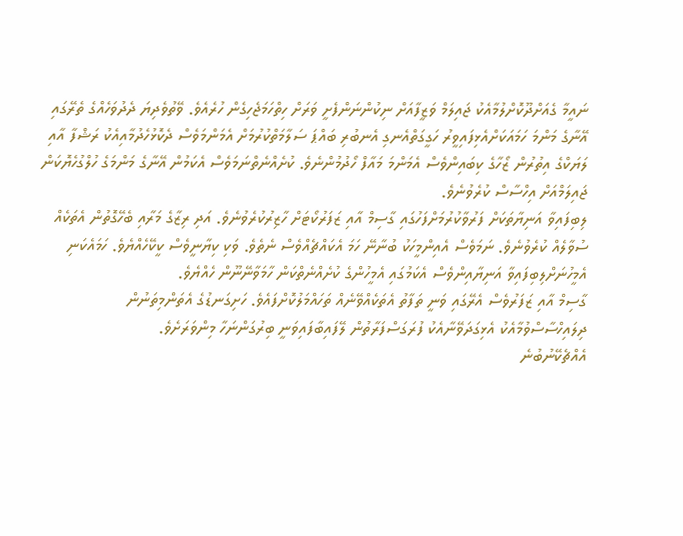ނައީމާ ގެއަށްދޫކޮށްލުމާއެކު ޖައިލަމް ވަޒީފާއަށް ނިކުންނަންފެށީ ވަރަށް ހިތްހަމަޖެހިގެން ހުރެއެވެ. ވޭތުވެދިޔަ ދެދުވަހެއްގެ ތެރޭގައި އޭނާގެ މަންމަ ހަމައަކަށްއެޅިފައިވީރު ހަގީގަތްއެނގި އެނބުރި ބައްޕަ ސަލާމަތްކުރުމަށް އެމަންމަވެސް ދެކޮޅުހެދުމާއިއެކު ރަޝްފާ އާއި ލަޔަކްގެ އިތުރުން ޒޯހާގެ ކިބައިންވެސް އެމަންމަ މައާފް ހޯދުމުންނެވެ. ކުށެއްނެތްނަމަވެސް އެކަމުން އޭނާގެ މަންމަގެ ހުލްގުހެޔޮކަން ޖައިލަމްއަށް އިހްސާސް ކުރެވުނެވެ.
ލިބިފައިވާ އަނިޔާތަކަށް ފަރުވާކުރުމަށްފަހުގައި ގާސިމް އާއި ޒަފަރުކޯޓަށް ހާޒިރުކުރެވުނެވެ. އަދި ރިޒާގެ މަރާއި ބެހޭގޮތުން އެތަކެއް ސުވާލެއް ކުރެވުނެވެ. ނަމަވެސް އެއިންމީހަކު ބުނާނޭ ހަމަ އެކައްޗެއްވެސް ނެތެވެ. ވަކި ކިޔާނީވެސް ކީކޭހެއްޔެވެ. ހަމައެކަނި އެމީހުނަށްލިބިފައިވާ އަނިޔާއިންވެސް އެކަމުގައި އެމީހުންގެ ކުށެއްނެތްކަން ހާމަވާނޭނޫން ހެއްޔެވެ.
ގާސިމް އާއި ޒަފަރުވެސް އެރޭގައި ވަނީ ތަފާތު އެތަކެއްވޭނެއް ތަހައްމަލުކޮށްފައެވެ. ހަށިގަނޑުގެ އެތަންމިތަނުން ދިލައިހްސާސްވުމާއެކު އެޅިގަދަވޭނާއެކު ފުރަގަސްފަރާތުން ލޭފައިބާފައިވަނީ ބިރުގަންނަހާ މިންވަރަށެވެ.
އެއްޗެކޭނުބުނެ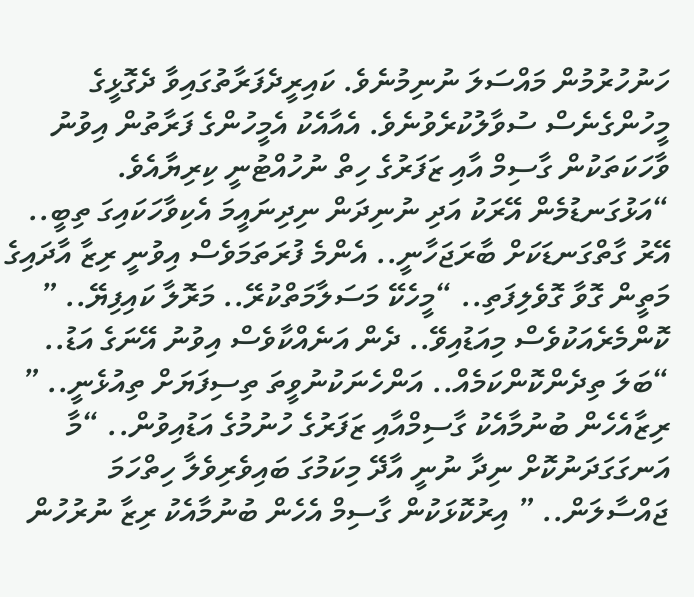ހަނުހުރުމުން މައްސަލަ ނުނިމުނެވެ. ކައިރީދެފަރާތުގައިވާ ދެގޮޅީގެ މީހުންގެނެސް ސުވާލުކުރެވުނެވެ. އެއާއެކު އެމީހުންގެ ފަރާތުން އިވުނު ވާހަކަތަކުން ގާސިމް އާއި ޒަފަރުގެ ހިތް ނުހުއްޓުނީ ކިރިޔާއެވެ.
“އަޅުގަނޑުމެން އޭރަކު އަދި ނުނިދަން ނިދިނައީމަ އެކިވާހަކައިގަ ތިބީ.. އޭރު ގާތްގަނޑަކަށް ބާރަޖަހާނީ.. އެންމެ ފުރަތަމަވެސް އިވުނީ ރިޒާ އާދައިގެ މަތީން ގޮވާ ގޮވެލިފަތި.. “މީހެކޭ މަސަލާމަތްކުރޭ.. މަރޮލާ ކައިފިޔޭ.. ” ކޮންމެރެއަކުވެސް މިއަޑުއިވޭ.. ދެން އަނެއްކާވެސް އިވުނު އޭނަގެ އަޑު.. “ބަލަ ތިދެންކޮންކަމެއް.. އަންހެނަކުނުވީތަ ތިސިފަޔަށް ތިއުޅެނީ.. ” ރިޒާއެހެން ބުނުމާއެކު ގާސިމްއާއި ޒަފަރުގެ ހުނުމުގެ އަޑުއިވުން.. “މާ އަނގަގަދަނުކޮށް ނިދާ ނުނީ އާދޭ މިކަމުގަ ބައިވެރިވެލާ ހިތްހަމަ ޖައްސާލަން.. ” އިރުކޮޅަކުން ގާސިމް އެހެން ބުނުމާއެކު ރިޒާ ނުރުހުން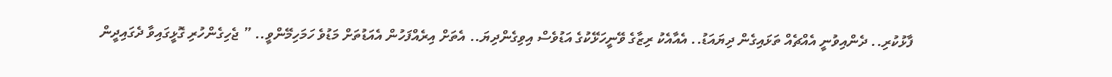ފާޅުކުރި.. ދެންއިވުނީ އެއްޗެއް ތަޅައިގެން ދިޔައަޑު.. އެއާއެކު ރިޒާގެ ވޭނީހަޅޭކުގެ އަޑުވެސް އިވިގެންދިޔަ.. އެތަށް އިރެއްފަހުން އެއަޑުތަށް މަޑުވެ ހަމަހިމޭންވީ.. ” ޖެހިގެންހުރި ގޮޅީގައިވާ ދެގައިދީން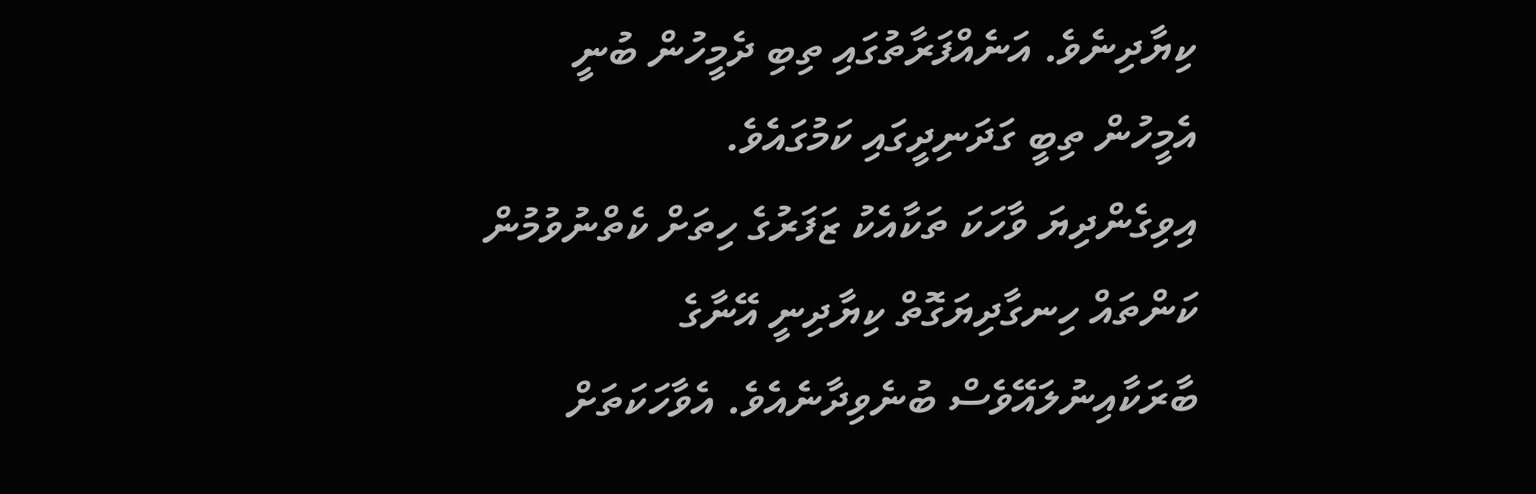ކިޔާދިނެވެ. އަނެއްފަރާތުގައި ތިބި ދެމީހުން ބުނީ އެމީހުން ތިބީ ގަދަނިދީގައި ކަމުގައެވެ.
އިވިގެންދިޔަ ވާހަކަ ތަކާއެކު ޒަފަރުގެ ހިތަށް ކެތްނުވުމުން ކަންތައް ހިނގާދިޔަގޮތް ކިޔާދިނީ އޭނާގެ ބާރަކާއިނުލައޭވެސް ބުނެވިދާނެއެވެ. އެވާހަކަތަށް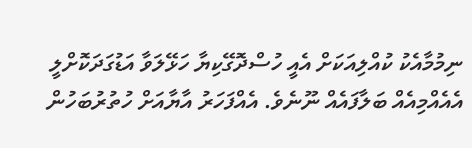ނިމުމާއެކު ކުއްލިއަކަށް އެއީ ހުސްދޮގޭކިޔާ ހަޅޭލަވާ އަޑުގަދަކޮށްލީ އެއެއްމިއެއް ބަލާފައެއް ނޫނެވެ. އެއްފަހަރު އާޔާއަށް ހުތުރުބަހުން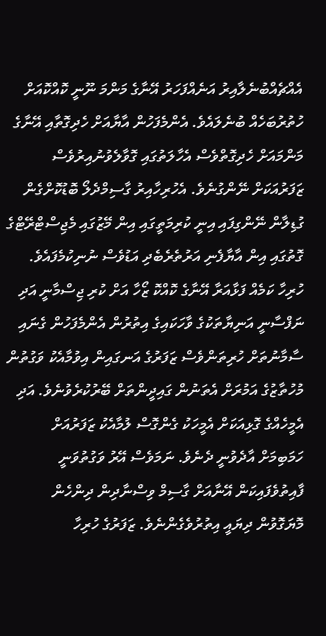އެއްޗެއްބުނެލާއިރު އަނެއްފަހަރު އޭނާގެ މަންމަ ނޫނީ ކޮއްކޮއަށް ހުތުރުބަހެއް ބުނެލައެވެ. އެންމެފަހުން އާޔާއަށް ހެދިގޮތާއި އޭނާގެ މަންމައަށް ހެދިގޮތްވެސް އެހާލަތުގައި ގޮވާލެވުނުއިރުވެސް ޒަފަރުއަކަށް ނޭންގުނެވެ. އެހުރިހާއިރު ގާސިމްދެލޯ ބޮޑުކޮށްގެން ގުޑިލާން ނޭންގިފައި އިނީ ކުރިމަތީގައި އިން މޭޒުގައި މެޖިސްޓްރޭޓްގެ ގޮތުގައި އިން އާޔާފެނި އަރުތެރެބެދި އަޑުވެސް ނުނިކުމެފައެވެ.
ހުރިހާ ކަމެއް ފަޅާއަރާ އޭނާގެ ކޮއްކޮ ޒޯހާ އަށް ކުރި ޖިސްމާނީ އަދި ނަފްސާނީ އަނިޔާތަކުގެ ވާހަކައިގެ އިތުރުން އެންމެފަހުން ގެނައި ސާމާނުތަށް ހުރިތަންވެސް ޒަފަރުގެ އަނގައިން އިވުމާއެކު ވަގުތުން މުހުތާޒުގެ އަމުރަށް އެތަނުން ގައިދީންތަށް ބޭރުކުރެވުނެވެ. އަދި އެމީހެއްގެ ގޮޅިއަކަށް އެމީހަކު ގެންގޮސް ލުމާއެކު ޒަފަރުއަށް ހަމަބިމަށް އާދެވުނީ ދެނެވެ. ނަމަވެސް އޭރު ވަގުތުވަނީ ފާއިތުވެފައިކަން އޭނާއަށް ގާސިމް ވިސްނާދިން ދިންހެން މޮޔަގޮވުން ދިޔައީ އިތުރުވެގެންނެވެ. ޒަފަރުގެ ހުރިހާ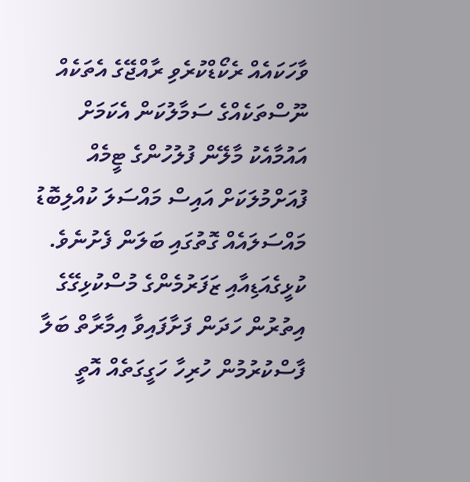ވާހަކައެއް ރެކޯޑްކުރެވި ރާއްޖޭގެ އެތަކެއް ނޫސްތަކެއްގެ ސަމާލުކަން އެކަމަށް އައުމާއެކު މާލޭން ފުލުހުންގެ ޓީމެއް ފުއަށްމުލަކަށް އައިސް މައްސަލަ ކުއްލިބޮޑު މައްސަލައެއް ގޮތުގައި ބަލަން ފެށުނެވެ. ކުޅީގެއަޑިއާއި ޒަފަރުމެންގެ މުސްކުޅިގޭގެ އިތުރުން ހަދަން ފަށާފައިވާ އިމާރާތް ބަލާ ފާސްކުރުމުން ހުރިހާ ހަގީގަތެއް އޮތީ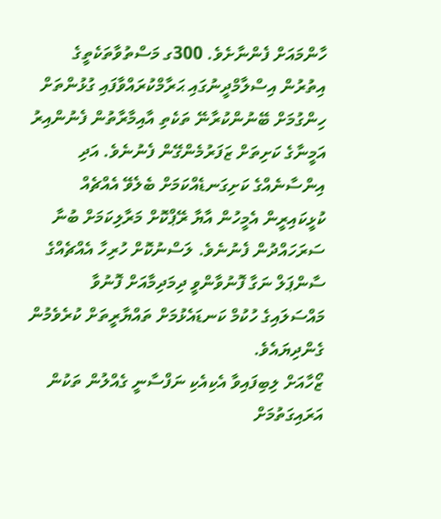ހާންމައަށް ފެންނާށެވެ. 300ގ މަސްތުވާތަކެތީގެ އިތުރުން އިސްލާމްދީނުގައި ޙަރާމްކުރައްވާފައި ގުޅުންތަށް ހިންގުމަށް ބޭނުންކުރާނޭ ތަކެތި އާއިމާރާތުން ފެނުންއިރު އަމީނާގެ ކަށިތަށް ޒަފަރުމެންގޭން ފެނުނެވެ. އަދި އިންސާނެއްގެ ކަށިގަނޑެއްކަމަށް ބެލެވޭ އެއްޗެއް ކުޅީކައިރީން އެމީހުން އާޔާ ރޭޕްކޮށް މަރާލިކަމަށް ބުނާ ސަރަހައްދުން ފެނުނެވެ. ލަސްނުކޮށް ހުރިހާ އެއްޗެއްގެ ސާންޕަލް ނަގާ ފޮނުވާންވީ ދިމަދިމާއަށް ފޮނުވާ މައްސަލައިގެ ހުކުމް ކަނޑައެޅުމަށް ތައްޔާރީތަށް ކުރެވެމުން ގެންދިޔައެވެ.
ޒޯހާއަށް ލިބިފައިވާ އެކިއެކި ނަފްސާނީ ގެއްލުން ތަކުން އަރައިގަތުމަށް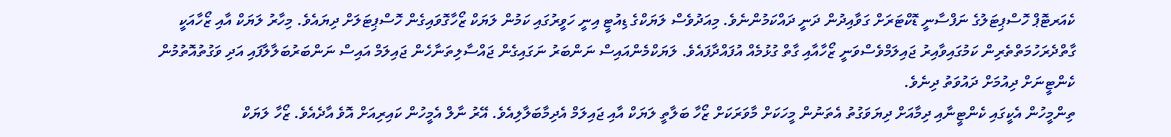ކެއަރޓޮޕް ހޮސްޕިޓަލުގެ ނަފްސާނީ ޑޮކްޓަރަށް ގަވާއިދުން ދަނީ ދައްކަމުންނެވެ. މިއަދުވެސް ލަޔަކްގެ ޑިއުޓީ އިނީ ހަވީރުގައި ކަމުން ލަޔަކް ޒޯހާގޮވައިގެން ހޮސްޕިޓަލަށް ދިޔައެވެ. މިހާރު ލަޔަކް އާއި ޒޯހާއަކީ ގާތްދެރަހުމަތްތެރިން ކަމުގައިވާއިރު ޖައިލަމްވެސްވަނީ ޒޯހާއާއި ގާތް ގުޅުމެއް އުފައްދާފައެވެ. ލަޔަކްމެންއައިސް ނަންބަރު ނަގައިގެން ޖައްސާލިތަނާހެން ޖައިލަމް އައިސް ނަންބަރުބަލާލާފައި އަދި ވަގުތުއޮތުމުން ކެންޓީނަށް ދިއުމަށް ދައުވަތު ދިނެވެ.
ތިންމީހުން އެކީގައި ކެންޓީނާއި ދިމާއަށް ދިޔަވަގުތު އެތަނުން މީހަކަށް މާވަރަކަށް ޒޯހާ ބަލާތީ ލަޔަކް އާއި ޖައިލަމް އެދިމާބަލާލިއެވެ. އޭރު ނާލް އެމީހުން ކައިރިއަށް އޮވެ އާދެއެވެ. ޒޯހާ ލަޔަކް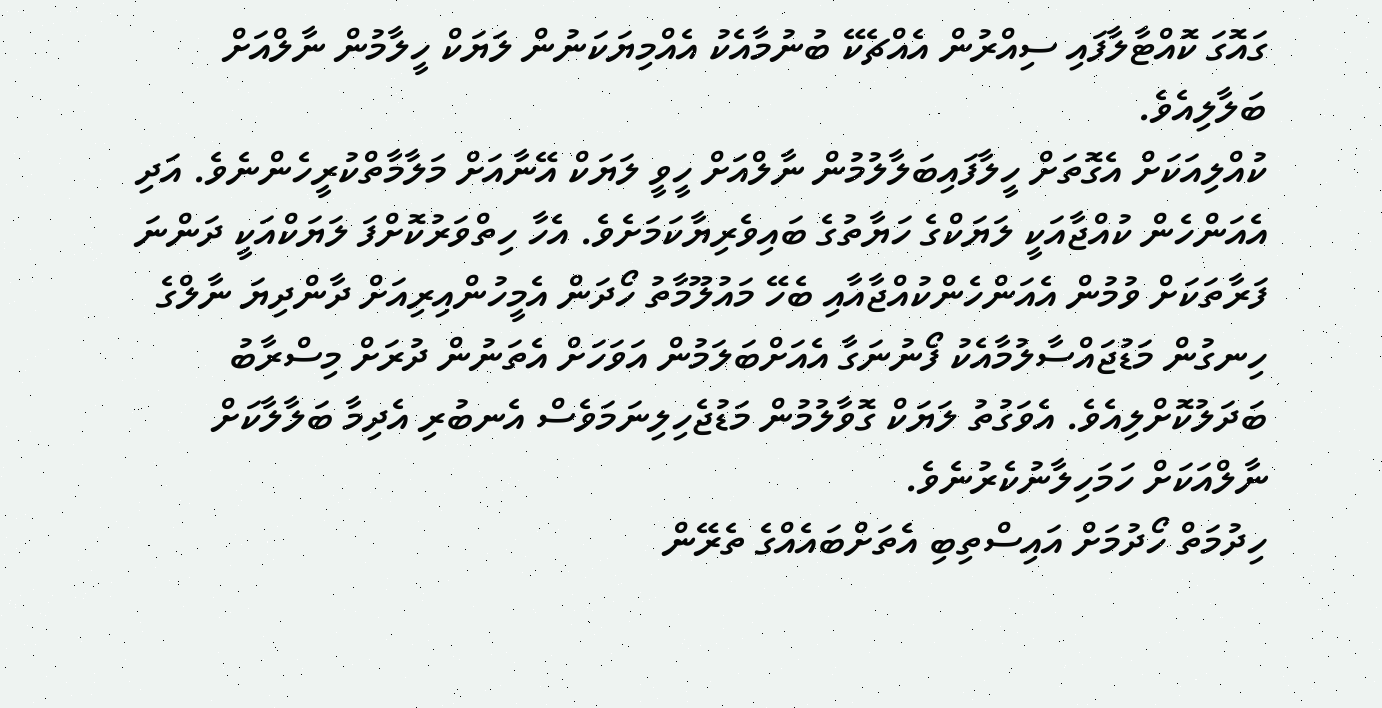ގައޮގަ ކޮއްޓާލާފައި ސިއްރުން އެއްޗެކޭ ބުނުމާއެކު އެއްމިޔަކަނުން ލަޔަކް ހީލާމުން ނާލްއަށް ބަލާލިއެވެ.
ކުއްލިއަކަށް އެގޮތަށް ހީލާފައިބަލާލުމުން ނާލްއަށް ހީވީ ލަޔަކް އޭނާއަށް މަލާމާތްކުރީހެންނެވެ. އަދި އެއަންހެން ކުއްޖާއަކީ ލަޔަކްގެ ހަޔާތުގެ ބައިވެރިޔާކަމަށެވެ. އެހާ ހިތްވަރުކޮށްފަ ލަޔަކްއަކީ ދަންނަ ފަރާތަކަށް ވުމުން އެއަންހެންކުއްޖާއާއި ބެހޭ މައުލޫމާތު ހޯދަން އެމީހުންއިރިއަށް ދާންދިޔަ ނާލްގެ ހިނގުން މަޑުޖައްސާލުމާއެކު ފޯނުނަގާ އެއަށްބަލަމުން އަވަހަށް އެތަނުން ދުރަށް މިސްރާބު ބަދަލުކޮށްލިއެވެ. އެވަގުތު ލަޔަކް ގޮވާލުމުން މަޑުޖެހިލިނަމަވެސް އެނބުރި އެދިމާ ބަލާލާކަށް ނާލްއަކަށް ހަމަހިލާނުކެރުނެވެ.
ހިދުމަތް ހޯދުމަށް އައިސްތިބި އެތަށްބައެއްގެ ތެރޭން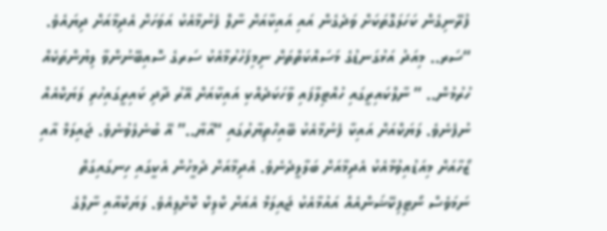ފުރޭނިގެން ކަހަލަގޮތަކަށް ވަދެގެން އައި އައިކާއަށް ނާލް ފެނުމާއެކު އަވަހަށް އެދިމާއަށް ދިޔައެވެ. “ސަރ.. މިއަދު އަޅުގަނޑުގެ މަސައްކަތްތަށް ނިމިފަހުރުމާއެކު ސަރގެ ސޮއިބޭނުންވާ ލިޔުންތަކެއް ހުރުމުން.. ” ނާލްކައިރީގައި ހުއްޓިލާފައި ވާހަކަދެއްކި އައިކާއަށް އޭރު ދާދި ކައިރީގައިހުރި ލަޔަކްއެއް ނުފެނެވެ. ލަޔަކްއަށް އައިކާ ފެނުމާއެކު ބޭއިހްތިޔާރުގައި “އާޔާ..” އޭ ބުނެލެވުނެވެ. ޖައިލަމް އާއި ޒޯހާއަށް މިއަޑުއިވުމާއެކު އެދިމާއަށް ބަލާލީދެނެވެ. އެދިމާއަށް ދެމީހުން އެކީގައި ހިނގައިގަތް ނަމަވެސް ނޯޓިފިކޭޝަންއެއް އައުމާއެކު ޖައިލަމް އެއަށް ކްލިކް ކޮށްލިއެވެ. ލަޔަކްއާއި ނާލްގެ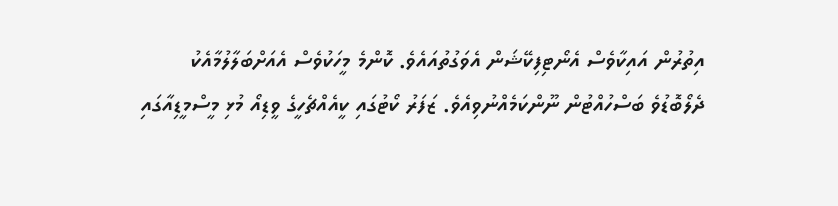އިތުރުން އައިކާވެސް އެނޯޓިފިކޭޝަން އެވަގުތުއައެވެ. ކޮންމެ މީހަކުވެސް އެއަށްބަލާލުމާއެކު ދެލޯބޮޑުވެ ބަސްހުއްޓުން ނޫންކަމެއްނުވިއެވެ. ޒަފަރު ކޯޓުގައި ކީއެއްޗެހީގެ ވީޑިއޯ މުޅި މީސްމީޑިއާގައި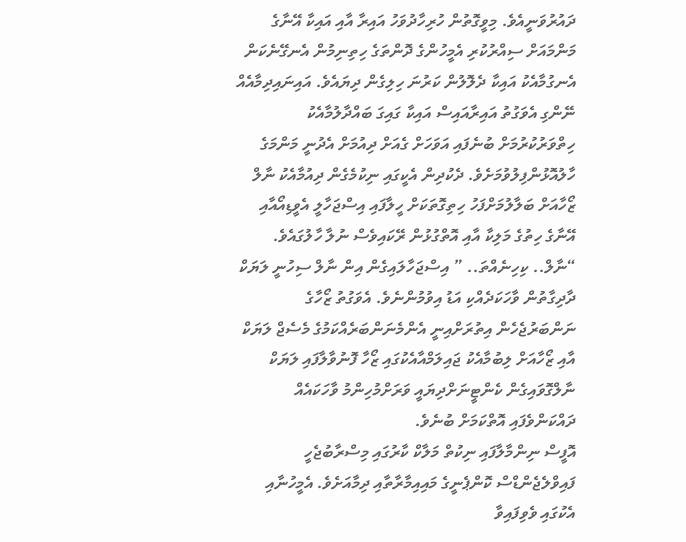ދައުރުވަނީއެވެ. މިވީގޮތުން ހުރިހާދުވަހު އައިރާ އާއި އައިކާ އޭނާގެ މަންމައަށް ސިއްރުކުރި އެމީހުންގެ ދޮންތަގެ ހިތިނިމުން އެނގޭނެކަން އެނގުމާއެކު އައިކާ ދެލޮލުން ކަރުނަ ހިލިގެން ދިޔައެވެ. އައިނައިދިމާއެއް ނޭންގި އެވަގުތު އައިރާއައިސް އައިކާ ގައިގަ ބައްދާލުމާއެކު ހިތްވަރުކުރުމަށް ބުނެފައި އަވަހަށް ގެއަށް ދިއުމަށް އެދުނީ މަންމަގެ ހާލުއޮޅުންފިލުވުމަށެވެ. ދެކުދިން އެކީގައި ނިކުމެގެން ދިއުމާއެކު ނާލް ޒޯހާއަށް ބަލާލުމަށްފަހު ހިތިގޮތަކަށް ހީލާފައި އިސްޖަހާލީ އެވީޑިއޯއާއި އޭނާގެ ހިތުގެ މަލިކާ އާއި އޮތްގުޅުން ރޭކައިވެސް ނުލާ ހާލުގައެވެ.
“ނާލް.. ކިހިނެއްތަ.. ” އިސްޖަހާލައިގެން އިން ނާލް ސިހުނީ ލަޔަކް ދާދިގާތުން ވާހަކަދެއްކި އަޑު އިވުމުންނެވެ. އެވަގުތު ޒޯހާގެ ނަންބަރުޖެހެން އިތުރަށްއިނީ އެންމެނަންބަރެއްކަމުގެ މެސެޖް ލަޔަކް އާއި ޒޯހާއަށް ލިބުމާއެކު ޖައިލަމްއާއެކުގައި ޒޯހާ ފޮނުވާލާފައި ލަޔަކް ނާލްގޮވައިގެން ކެންޓީނަށްދިޔައީ ވަރަށްމުހިންމު ވާހަކައެއް ދައްކަންވެފައި އޮތްކަމަށް ބުނެވެ.
އޮފީސް ނިންމާލާފައި ނިކުތް މަލާކް ކާރުގައި މިސްރާބުޖެހީ ފައިވްލެޖެންޑްސް ކޮންޕެނީގެ މައިއިމާރާތާއި ދިމާއަށެވެ. އެމީހުނާއި އެކުގައި ވެވިފައިވާ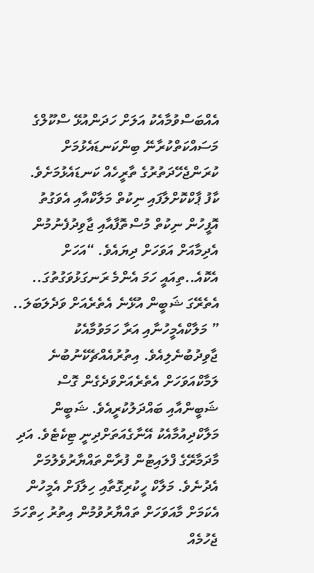އެއްބަސްވުމާއެކު އަލަށް ހަދަންއުޅޭ ސްކޫލްގެ މަސައްކަތްކުރާނޭ ބިންކަނޑައެޅުމަށް ކުރަންޖެހޭދަތުރުގެ ތާރީހެއް ކަނޑައެޅުމަށެވެ.
ކާފު ޕާކްކޮށްލާފައި ނިކުތް މަލާކްއާއި އެވަގުތު އޮފީހުން ނިކުތް މުސްތޮފާއާއި ޖާވިދުފެނުމުން އެދިމާއަށް އަވަހަށް ދިޔައެވެ. “އަހަށް އެކޮއެ..ތިއައީ ހަމަ އެންމެ ރަނގަޅުވަގުތުގަ.. އެތެރޭގަ ޝަބީން އުޅޭނެ އެތެރެއަށް ވަދެލަބަލަ.. ” މަލާކްއެމީހުނާއި އަރާ ހަމަވުމާއެކު ޖާވިދުބުނެލިއެވެ. އިތުރުއެއްޗެކޭނުބުނެ ލަމާކްއަވަހަށް އެތެރެއަށްވަދެގެން ގޮސް ޝަބީންއާއި ބައްދަލުކުރީއެވެ. ޝަބީން މަލާކްދިއުމާއެކު އޭނާގެއަތަށްދިނީ ޓިކެޓެވެ. އަދި މާދަމާރޭގެ ފްލައިޓުން ފުރާންތައްޔާރުވެލުމަށް އެދުނެވެ. މަލާކް ހީކުރިގޮތާއި ހިލާފަށް އެމީހުން އެކަމަށް މާއަވަހަށް ތައްޔާރުވުމުން އިތުރު ހިތްހަމަ ޖެހުމެއް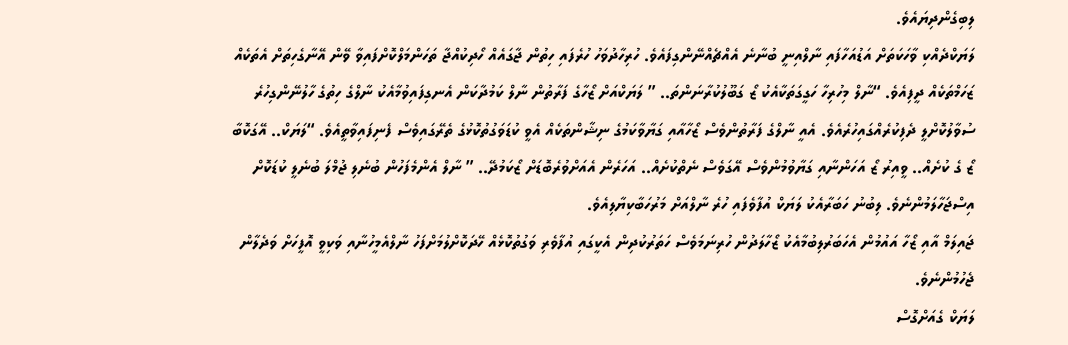ލިބިގެންދިޔައެވެ.
ލަޔަކްދެއްކި ވާހަކަތަށް އަޑުއަހާފައި ނާލްއިނީ ބުނާނެ އެއްޗެއްނޭންގިފައެވެ. ހުރިހާދުވަހު ހުރެފައި ހިތުން ޖާގައެއް ހޯދިކުއްޖާ ތަހަންމަލްކޮށްފައިވާ ވޭން އޭނާގެހިތަށް އެތަކެއް ޒަހަމްތަކެއް ދީފިއެވެ. “ނާލް މިހުރިހާ ހަގީގަތަކާއެކު ޒޯ ގަބޫލުކުރާނަންތަ.. ” ލަޔަކްއަށް ޒޯހާގެ ފަރާތުން ނާލް ކަމުދާކަން އެނގިފައިވުމާއެކު ނާލްގެ ހިތުގެ ހާލުނޭންގިހުރެ ސުވާލުކޮށްލީ ދެފިކުރެއްގައިހުރެއެވެ. އެއީ ނާލްގެ ފަރާތުންވެސް ޒޯހާއާއި ގަޔާވާކަމުގެ ނިޝާންތަކެއް އެވީ ކުޑަވަގުތުކޮޅުގެ ތެރޭގައިވެސް ފެނިފައިވާތީއެވެ. “ލަޔަކް.. އޭގަކޮބާ ޒޯ ގެ ކުށެއް.. ވީއިރު ޒޯ އަހަންނާއި ގަޔާވުމުންވެސް އޭގަވެސް ނެތްކުށެއް.. އަހަރެން އެއަށްވުރެބޮޑަށް ޒޯކަމުދޭ.. ” ނާލް އެންމެފަހުން ބުނެލި ޖުމްލަ ބުނެލީ ކުޑަކޮށް އިސްޖަހާލަމުންނެވެ. ލިބުނު ހަބަރާއެކު ލަޔަކް އުފާވެފައި ހުރެ ނާލްއަށް މަރުހަބާކިޔާލިއެވެ.
ޖައިލަމް އާއި ޒޯހާ އައުމުން އެހަބަރުލިބުމާއެކު ޒޯހާލަދުން ހުރިނަމަވެސް ހަތަރުކުދިން އެކީގައި އުފާވެރި ވަގުތުކޮޅެއް ހޭދަކޮށްލުމަށްފަހު ނާލްއެމީހުނާއި ވަކިވީ އޮފީހަށް ވަދެލާން ޖެހުމުންނެވެ.
ލަޔަކް ގެއަށްގޮސް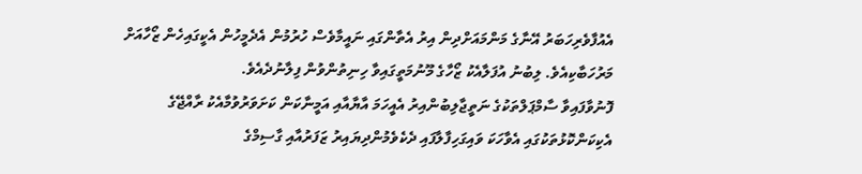އެއުފާވެރިހަބަރު އޭނާގެ މަންމައަށްދިން އިރު އެތާންގައި ނައީމާވެސް ހުރުމުން އެދެމީހުން އެކީގައިހެން ޒޯހާއަށް މަރުހަބާކިއެވެ. ލިބުނު އުފަލާއެކު ޒޯހާގެ މޫނުމަތީގައިވާ ހިނިތުންވުން ފިލާނުދެއެވެ.
ފޮނުވާފައިވާ ސާމްޕަލްތަކުގެ ނަތީޖާލިބުންއިރު އެއީހަމަ އާޔާއާއި އަމީނާކަން ކަށަވަރުވުމާއެކު ރާއްޖޭގެ އެކިކަންކޮޅުތަކުގައި އެވާހަކަ ވައިގަހިފާލާފައި ދެކެވެމުންދިޔައިރު ޒަފަރުއާއި ގާސިމްގެ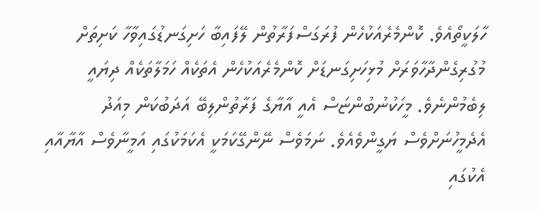ހާލަކީތޯއެވެ. ކޮންމެރެއަކުހެން ފުރަގަސްފަރާތުން ލޭފައިބާ ހަށިގަނޑުގައިވާހާ ކަށިތަށް މުގުރިގެންދާހާވަރަށް މުޅިހަށިގަނޑަށް ކޮންމެރެއަކުހެން އެތަކެއް ހަމަލާތަކެއް ދިޔައީ ލިބެމުންނެވެ. މީހަކުނުބުންޏަސް އެއީ އާޔާގެ ފަރާތުންލިބޭ އަދަބުކަން މިއަދު އެދެމީހުނަށްވެސް ޔަގީންވެއެވެ. ނަމަވެސް ނޭންގޭކަމަކީ އެކަމަކުގައި އަމީނާވެސް އާޔާއާއި އެކުގައި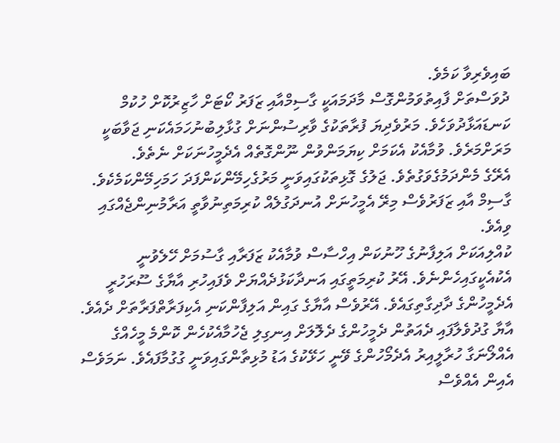ބައިވެރިވާ ކަމެވެ.
ދުވަސްތަށް ފާއިތުވަމުންގޮސް މާދަމައަކީ ގާސިމްއާއި ޒަފަރު ކޯޓަށް ހާޒިރުކޮށް ހުކުމް ކަނޑައަޅާދުވަހެވެ. މަރުވެދިޔަ ފުރާތަކުގެ ވާރިސުންނަށް ގުޅާލިބުނުހަމައެކަނި ޖަވާބަކީ މަރަށްމަރެވެ. ވުމާއެކު އެކަމަށް ކިޔަމަންވުން ނޫންގޮތެއް އެދެމީހުނަކަށް ނެތެވެ.
އެރޭގެ މެންދަމުގެވަގުތެވެ. ޖަލުގެ ގޮޅިތަކުގައިވަނީ މަރުގެހިމޭންކަންފަދަ ހަމަހިމޭންކަމެކެވެ. ގާސިމް އާއި ޒަފަރުވެސް މިރޭ އެމީހުނަށް އުނދަގުލެއް ކުރިމަތިނުވާތީ އަރާމުނިންޖެއްގައި ވިއެވެ.
ކުއްލިއަކަށް އަލިފާނުގެ ހޫނުކަން އިހްސާސް ވުމާއެކު ޒަފަރާއި ގާސުމަށް ހޭލެވުނީ އެކުއެކީގައިހެންނެވެ. އޭރު ކުރިމަތީގައި އަނދާކަޅުދެއްޔަށް ވެފައިހުރި އާޔާގެ ސޫރަހުރީ އެދެމީހުންގެ ދާދިގާތިގައެވެ. އޭރުވެސް އާޔާގެ ގައިން އަލިފާންކަނި އެކިފަރާތްފަރާތަށް ދެއެވެ. އާޔާ ގުދުވެލާފައި ދެއަތުން ދެމީހުންގެ ދެލޮލަށް އިނގިލި ޖެހުމާއެކުހެން ކޮންމެ މީހެއްގެ އެއްލޯނަގާ ހުރާލީއިރު އެދެމޯހުންގެ ވޭނީ ހަޅޭކުގެ އަޑު މުޅިތާންގައިވަނީ ގުގުމާފައެވެ. ނަމަވެސް އެއިން އެއްވެސް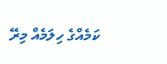ކަމެއްގެ ހިލަމެއް މިރޭ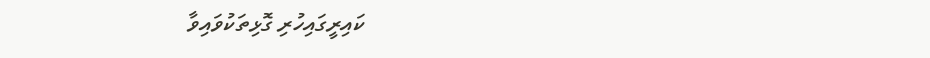ކައިރީގައިހުރި ގޮޅިތަކުވައިވާ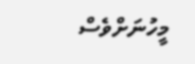މީހުނަށްވެސް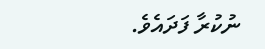ނުކުރާ ފަދައެވެ.